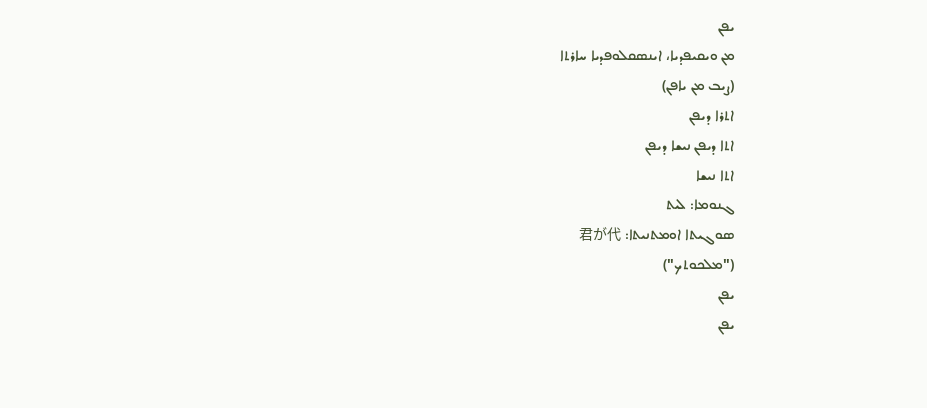ܝܦܢ
ܡܢ ܘܝܩܝܦܕܝܐ، ܐܝܢܣܩܠܘܦܕܝܐ ܚܐܪܬܐ
(ܨܝܒ ܡܢ ܝܐܦܢ)
ܐܬܪܐ ܕܝܦܢ
ܐܬܐ ܕܝܦܢ ܢܝܫܐ ܕܝܦܢ
ܐܬܐ ܢܝܫܐ
ܓܢܘܡܐ: ܠܝܬ
ܣܘܓܝܬܐ ܐܘܡܬܢܝܬܐ: 君が代
("ܡܠܟܘܬܟ")
ܝܦܢ
ܝܦܢ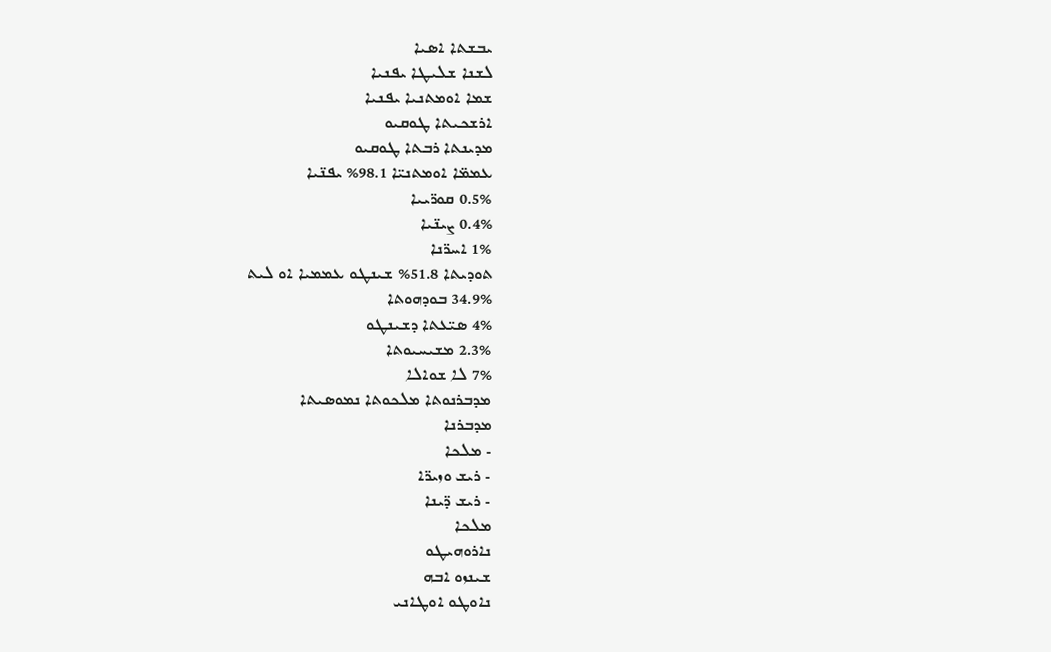ܝܒܫܬܐ ܐܣܝܐ
ܠܫܢܐ ܫܠܝܛܐ ܝܦܢܝܐ
ܫܡܐ ܐܘܡܬܢܝܐ ܝܦܢܝܐ
ܐܪܫܟܝܬܐ ܛܘܩܝܘ
ܡܕܝܢܬܐ ܪܒܬܐ ܛܘܩܝܘ
ܥܡܡ̈ܐ ܐܘܡܬܢܝ̈ܐ 98.1% ܝܦܢ̈ܝܐ
0.5% ܩܘܪ̈ܝܝܐ
0.4% ܨܝܢ̈ܝܐ
1% ܐܚܪ̈ܢܐ
ܬܘܕܝܬܐ 51.8% ܫܝܢܛܘ ܥܡܡܝܐ ܐܘ ܠܝܬ
34.9% ܒܘܕܗܘܬܐ
4% ܣܝ̈ܥܬܐ ܕܫܝܢܛܘ
2.3% ܡܫܝܚܝܘܬܐ
7% ܠܐ ܫܘܐܠܐ
ܡܕܒܪܢܘܬܐ ܡܠܟܘܬܐ ܢܡܘܣܝܬܐ
ܡܕܒܪܢܐ
- ܡܠܟܐ
- ܪܝܫ ܘܙܝܪ̈ܐ
- ܪܝܫ ܕ̈ܝܢܐ
ܡܠܟܐ
ܢܐܪܘܗܝܛܘ
ܫܝܢܙܘ ܐܒܗ
ܢܐܘܛܘ ܐܘܛܐܢܝ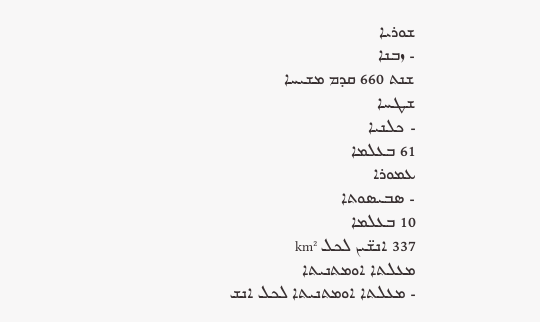ܫܘܪܝܐ
- ܙܒܢܐ
ܫܢܬ 660 ܩܕܡ ܡܫܝܚܐ
ܫܛܚܐ
- ܟܠܢܝܐ
61 ܒܥܠܡܐ
ܥܡܘܪܐ
- ܣܒܝܣܘܬܐ
10 ܒܥܠܡܐ
337 ܐܢܫ̈ܝܢ ܠܟܠ km²
ܡܥܠܬܐ ܐܘܡܬܢܝܬܐ
- ܡܥܠܬܐ ܐܘܡܬܢܝܬܐ ܠܟܠ ܐܢܫ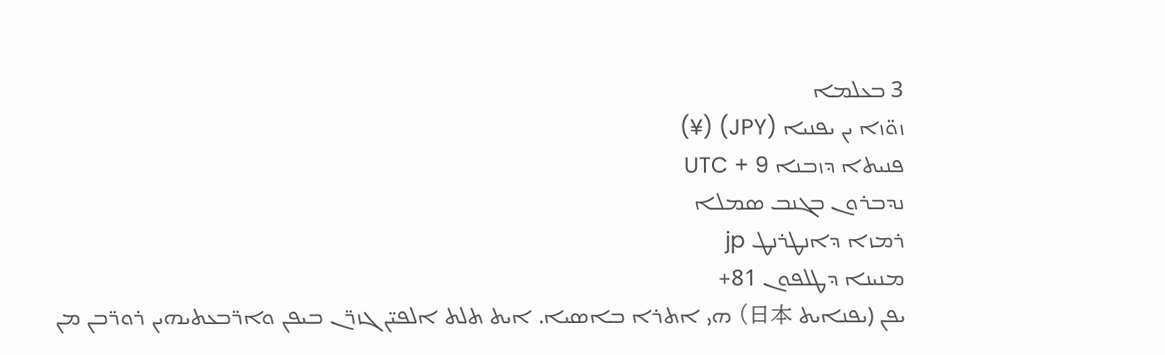3 ܒܥܠܡܐ
ܙܘ̈ܙܐ ܝܢ ܝܦܢܝܐ (JPY) (¥)
ܦܢܝܬܐ ܕܙܒܢܐ UTC + 9
ܢܕܒܪܘܢ ܒܓܢܒ ܣܡܠܐ
ܪܡܙܐ ܕܐܢܛܪܢܛ jp
ܡܢܝܢܐ ܕܛܠܦܘܢ 81+
ܝܦܢ (ܝܦܢܐܝܬ 日本) ܗܝ ܐܬܪܐ ܒܐܣܝܐ. ܐܝܬ ܬܠܬ ܐܠܦܝ̈ܢ ܓܙܪ̈ܢ ܒܝܦܢ ܘܐܪ̈ܒܥܬܝܗܝܢ ܪܘܪ̈ܒܢ ܡܢ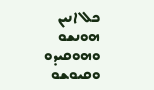ܟܠ ܐܢܝܢ ܗܘܢܫܘ ܘܗܘܩܝܕܘ ܘܩܝܘܫܘ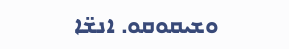ܘܫܝܩܘܩܘ. ܐܢܫ̈ܐ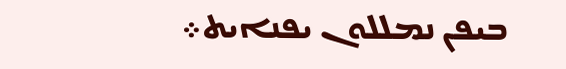ܒܝܦܢ ܢܡܠܠܘܢ ܝܦܢܐܝܬ܀